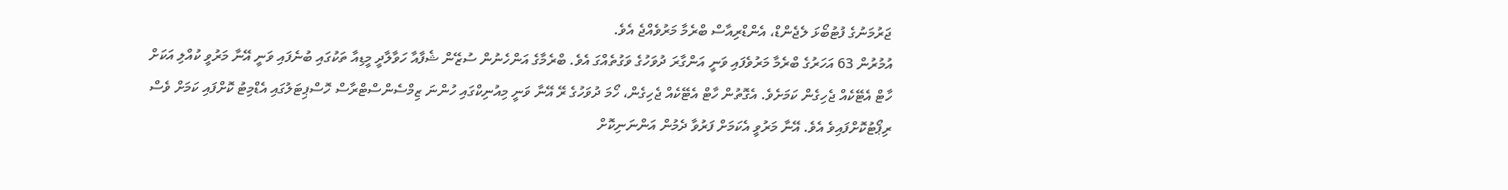ޖަރުމަނުގެ ފުޓުބޯޅަ ލެޖެންޑް، އެންޑްރިއާސް ބްރެމާ މަރުވެއްޖެ އެވެ.
އުމުރުން 63 އަހަރުގެ ބްރެމާ މަރުވެފައި ވަނީ އަންގާރަ ދުވަހުގެ ވަގުތެއްގަ އެވެ. ބްރެމާގެ އަންހެނުން ސުޒޭން ޝެފާއާ ހަވާލާދީ މީޑިއާ ތަކުގައި ބުނެފައި ވަނީ އޭނާ މަރުވީ ކުއްލި އަކަށް ހާޓް އެޓޭކެއް ޖެހިގެން ކަމަށެވެ. އެގޮތުން ހާޓް އެޓޭކެއް ޖެހިގެން، ހޯމަ ދުވަހުގެ ރޭ އޭނާ ވަނީ މިއުނިކްގައި ހުންނަ ޒިމްސެންސްޓްރާސް ހޮސްޕިޓަލުގައި އެޑްމިޓު ކޮށްފައި ކަމަށް ވެސް ރިޕޯޓުކޮށްފައިވެ އެވެ. އޭނާ މަރުވީ އެކަމަށް ފަރުވާ ދެމުން އަންނަނިކޮށް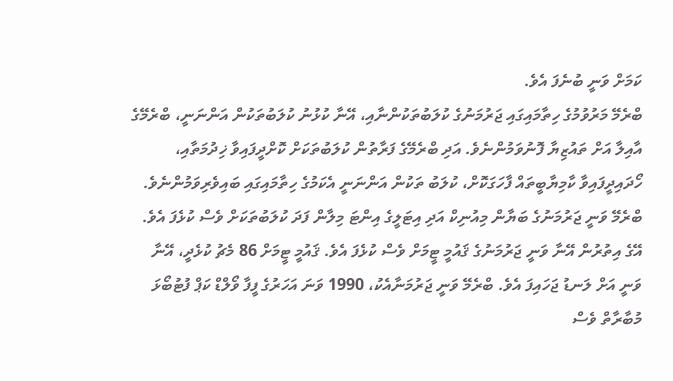ކަމަށް ވަނީ ބުނެފަ އެވެ.
ބްރެމޭ މަރުވުމުގެ ހިތާމައިގައި ޖަރުމަނުގެ ކުލަބުތަކުންނާއި، އޭނާ ކުޅުނު ކުލަބުތަކުން އަންނަނީ، ބްރެމޭގެ އާއިލާ އަށް ތައުޒިޔާ ފޮނުވަމުންނެވެ. އަދި ބްރެމޭގެ ފަރާތުން ކުލަބުތަކަށް ކޮށްދީފައިވާ ޚިދުމަތާއި، ހޯދައިދީފައިވާ ކާމިޔާބީތައް ފާހަގަކޮށް، ކުލަބު ތަކުން އަންނަނީ އެކަމުގެ ހިތާމައިގައި ބައިވެރިވަމުންނެވެ.
ބްރެމޭ ވަނީ ޖަރުމަނުގެ ބަޔާން މިއުނިކް އަދި އިޓަލީގެ އިންޓަ މިލާން ފަދަ ކުލަބުތަކަށް ވެސް ކުޅެފަ އެވެ. އޭގެ އިތުރުން އޭނާ ވަނީ ޖަރުމަނުގެ ޤައުމީ ޓީމަށް ވެސް ކުޅެފަ އެވެ. ޤައުމީ ޓީމަށް 86 މެޗު ކުޅެދީ، އޭނާ ވަނީ އަށް ލަނޑު ޖަހައިފަ އެވެ. ބްރެމޭ ވަނީ ޖަރުމަނާއެކު، 1990 ވަނަ އަހަރުގެ ފީފާ ވޯލްޑް ކަޕް ފުޓުބޯޅަ މުބާރާތް ވެސް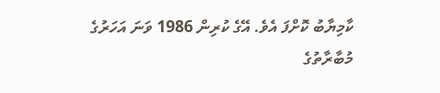ކާމިޔާބު ކޮށްފަ އެވެ. އޭގެ ކުރިން 1986 ވަނަ އަހަރުގެ މުބާރާތުގެ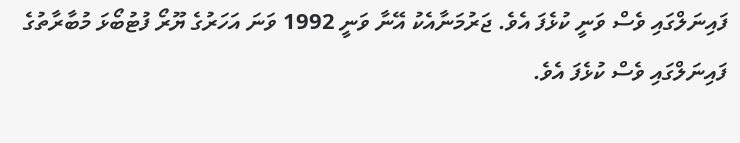ފައިނަލްގައި ވެސް ވަނީ ކުޅެފަ އެވެ. ޖަރުމަނާއެކު އޭނާ ވަނީ 1992 ވަނަ އަހަރުގެ ޔޫރޯ ފުޓުބޯޅަ މުބާރާތުގެ ފައިނަލްގައި ވެސް ކުޅެފަ އެވެ.